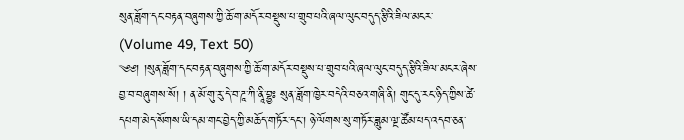སུན་ཟློག་དང་བརྟན་བཞུགས་ཀྱི་ཆོ་ག་མདོར་བསྡུས་པ་གྲུབ་པའི་ཞལ་ལུང་བདུད་རྩིའི་ཟིལ་མངར་ (Volume 49, Text 50)
༄༅། །སུན་ཟློག་དང་བརྟན་བཞུགས་ཀྱི་ཆོ་ག་མདོར་བསྡུས་པ་གྲུབ་པའི་ཞལ་ལུང་བདུད་རྩིའི་ཟིལ་མངར་ཞེས་བྱ་བ་བཞུགས་སོ། ། ན་མོ་གུ་རུ་དེ་བ་ཌཱ་ཀི་ནཱི་བྷྱཿ སུན་ཟློག་ཁྱེར་བདེའི་བཅའ་གཞི་ནི། གུང་དུ་རང་ཉིད་ཀྱིས་ཚེ་དཔག་མེད་སོགས་ཡི་དམ་གང་བྱེད་ཀྱི་མཆོད་གཏོར་དང་། ཉེ་ལོགས་སུ་གཏོར་ཟླུམ་ལྔ་ཚོམ་པད་འདབ་ཅན་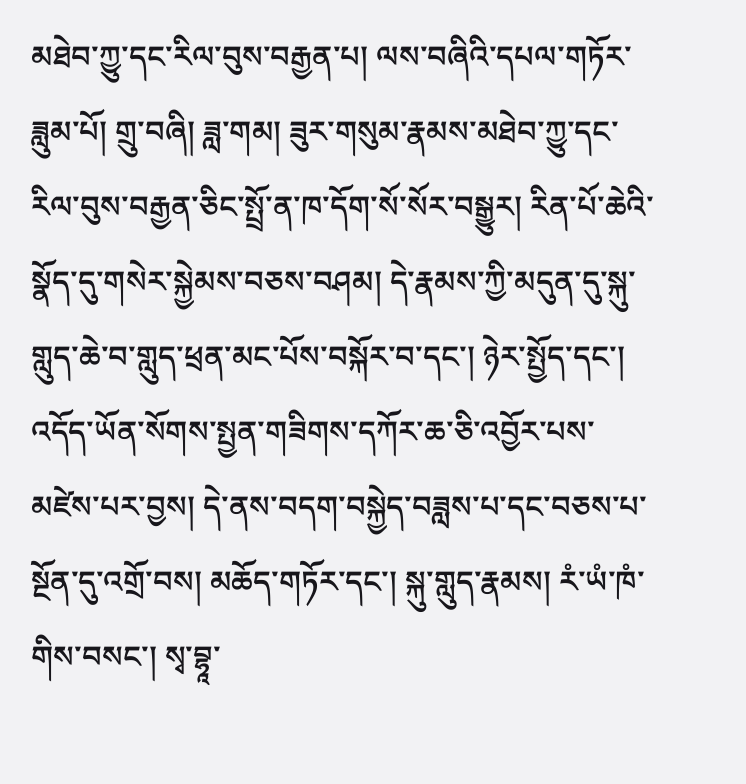མཐེབ་ཀྱུ་དང་རིལ་བུས་བརྒྱན་པ། ལས་བཞིའི་དཔལ་གཏོར་ཟླུམ་པོ། གྲུ་བཞི། ཟླ་གམ། ཟུར་གསུམ་རྣམས་མཐེབ་ཀྱུ་དང་རིལ་བུས་བརྒྱན་ཅིང་སྤྲོ་ན་ཁ་དོག་སོ་སོར་བསྒྱུར། རིན་པོ་ཆེའི་སྣོད་དུ་གསེར་སྐྱེམས་བཅས་བཤམ། དེ་རྣམས་ཀྱི་མདུན་དུ་སྐུ་གླུད་ཆེ་བ་གླུད་ཕྲན་མང་པོས་བསྐོར་བ་དང་། ཉེར་སྤྱོད་དང་། འདོད་ཡོན་སོགས་སྤྱན་གཟིགས་དཀོར་ཆ་ཅི་འབྱོར་པས་མཛེས་པར་བྱས། དེ་ནས་བདག་བསྐྱེད་བཟླས་པ་དང་བཅས་པ་སྔོན་དུ་འགྲོ་བས། མཆོད་གཏོར་དང་། སྐུ་གླུད་རྣམས། རཾ་ཡཾ་ཁཾ་གིས་བསང་། སྭ་བྷཱ་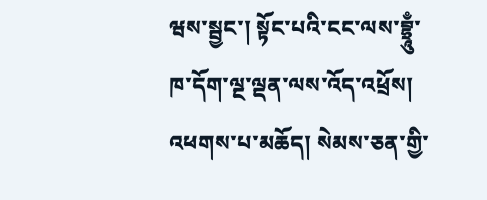ཝས་སྦྱང་། སྟོང་པའི་ངང་ལས་བྷྲཱུྃ་ཁ་དོག་ལྔ་ལྡན་ལས་འོད་འཕྲོས། འཕགས་པ་མཆོད། སེམས་ཅན་གྱི་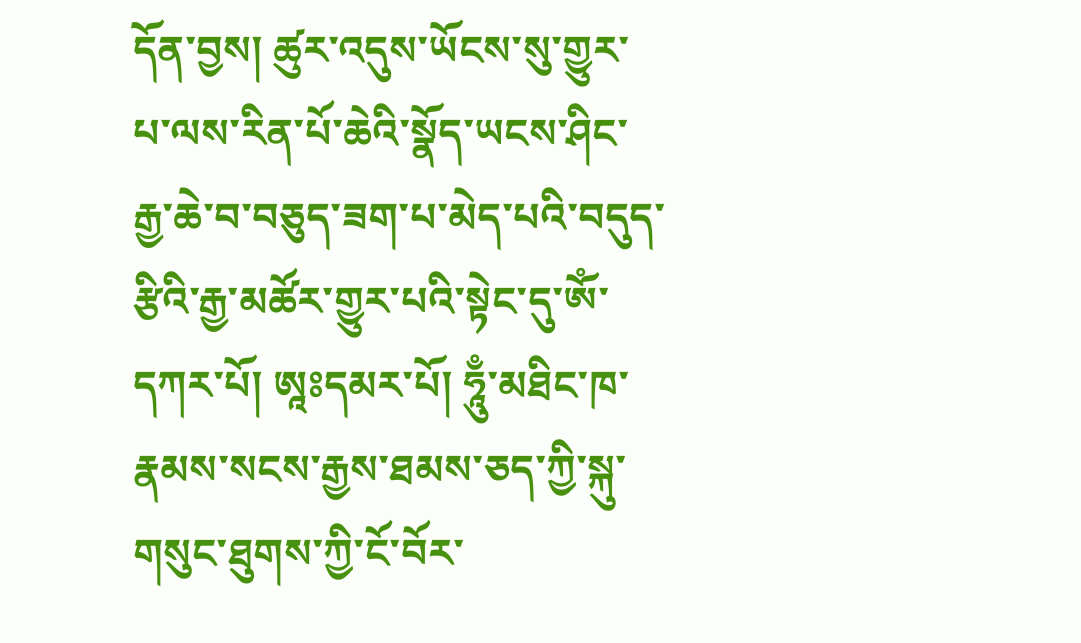དོན་བྱས། ཚུར་འདུས་ཡོངས་སུ་གྱུར་པ་ལས་རིན་པོ་ཆེའི་སྣོད་ཡངས་ཤིང་རྒྱ་ཆེ་བ་བཅུད་ཟག་པ་མེད་པའི་བདུད་རྩིའི་རྒྱ་མཚོར་གྱུར་པའི་སྟེང་དུ་ཨོཾ་དཀར་པོ། ཨཱཿདམར་པོ། ཧཱུྃ་མཐིང་ཁ་རྣམས་སངས་རྒྱས་ཐམས་ཅད་ཀྱི་སྐུ་གསུང་ཐུགས་ཀྱི་ངོ་བོར་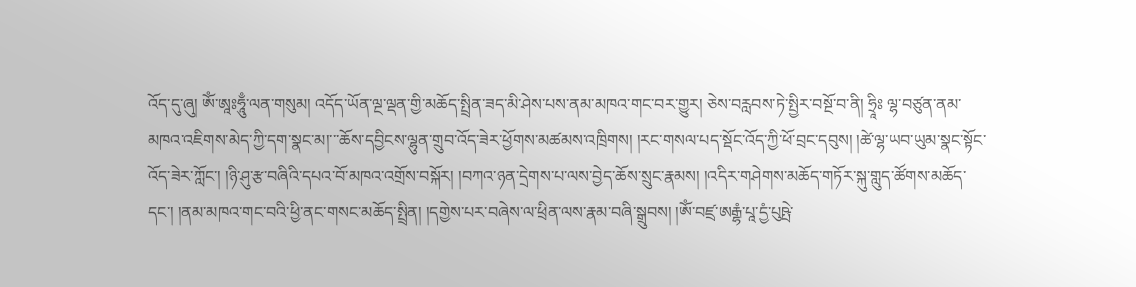འོད་དུ་ཞུ། ཨོཾ་ཨཱཿཧཱུྃ་ལན་གསུམ། འདོད་ཡོན་ལྔ་ལྡན་གྱི་མཆོད་སྤྲིན་ཟད་མི་ཤེས་པས་ནམ་མཁའ་གང་བར་གྱུར། ཅེས་བརླབས་ཏེ་སྤྱིར་བསྔོ་བ་ནི། ཧྲཱིཿ ལྷ་བཙུན་ནམ་མཁའ་འཇིགས་མེད་ཀྱི་དག་སྣང་མ།་་་ཆོས་དབྱིངས་ལྷུན་གྲུབ་འོད་ཟེར་ཕྱོགས་མཚམས་འཁྲིགས། །རང་གསལ་པད་སྡོང་འོད་ཀྱི་ཕོ་བྲང་དབུས། །ཚེ་ལྷ་ཡབ་ཡུམ་སྣང་སྟོང་འོད་ཟེར་ཀློང་། །ཉི་ཤུ་རྩ་བཞིའི་དཔའ་བོ་མཁའ་འགྲོས་བསྐོར། །བཀའ་ཉན་དྲེགས་པ་ལས་བྱེད་ཆོས་སྲུང་རྣམས། །འདིར་གཤེགས་མཆོད་གཏོར་སྐུ་གླུད་ཚོགས་མཆོད་དང་། །ནམ་མཁའ་གང་བའི་ཕྱི་ནང་གསང་མཆོད་སྤྲིན། །དགྱེས་པར་བཞེས་ལ་ཕྲིན་ལས་རྣམ་བཞི་སྒྲུབས། །ཨོཾ་བཛྲ་ཨརྒྷཾ་པཱ་དྱཾ་པུཥྤེ་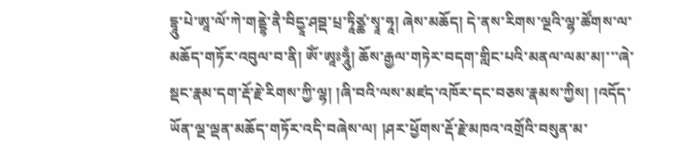དྷཱུ་པེ་ཨཱ་ལོ་ཀེ་གནྡྷེ་ནཻ་བིདྱཱ་ཤབྡ་པྲ་ཏཱིཙྪ་སྭཱ་ཧཱ། ཞེས་མཆོད། དེ་ནས་རིགས་ལྔའི་ལྷ་ཚོགས་ལ་མཆོད་གཏོར་འབུལ་བ་ནི། ཨོཾ་ཨཱཿཧཱུྃ། ཆོས་རྒྱལ་གཏེར་བདག་གླིང་པའི་མནལ་ལམ་མ།་་་ཞེ་སྡང་རྣམ་དག་རྡོ་རྗེ་རིགས་ཀྱི་ལྷ། །ཞི་བའི་ལས་མཛད་འཁོར་དང་བཅས་རྣམས་ཀྱིས། །འདོད་ཡོན་ལྔ་ལྡན་མཆོད་གཏོར་འདི་བཞེས་ལ། །ཤར་ཕྱོགས་རྡོ་རྗེ་མཁའ་འགྲོའི་བསུན་མ་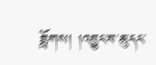ཟློགས། །འབྱུང་བ་ཆུ་དང་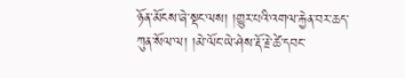ཉོན་མོངས་ཞེ་སྡང་ལས། །གྱུར་པའི་འགལ་རྐྱེན་བར་ཆད་ཀུན་སོལ་ལ། །མེ་ལོང་ཡེ་ཤེས་རྡོ་རྗེ་ཚེ་དབང་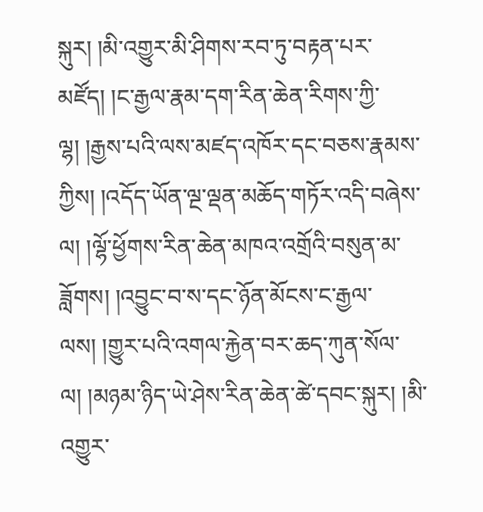སྐུར། །མི་འགྱུར་མི་ཤིགས་རབ་ཏུ་བརྟན་པར་མཛོད། །ང་རྒྱལ་རྣམ་དག་རིན་ཆེན་རིགས་ཀྱི་ལྷ། །རྒྱས་པའི་ལས་མཛད་འཁོར་དང་བཅས་རྣམས་ཀྱིས། །འདོད་ཡོན་ལྔ་ལྡན་མཆོད་གཏོར་འདི་བཞེས་ལ། །ལྷོ་ཕྱོགས་རིན་ཆེན་མཁའ་འགྲོའི་བསུན་མ་ཟློགས། །འབྱུང་བ་ས་དང་ཉོན་མོངས་ང་རྒྱལ་ལས། །གྱུར་པའི་འགལ་རྐྱེན་བར་ཆད་ཀུན་སོལ་ལ། །མཉམ་ཉིད་ཡེ་ཤེས་རིན་ཆེན་ཚེ་དབང་སྐུར། །མི་འགྱུར་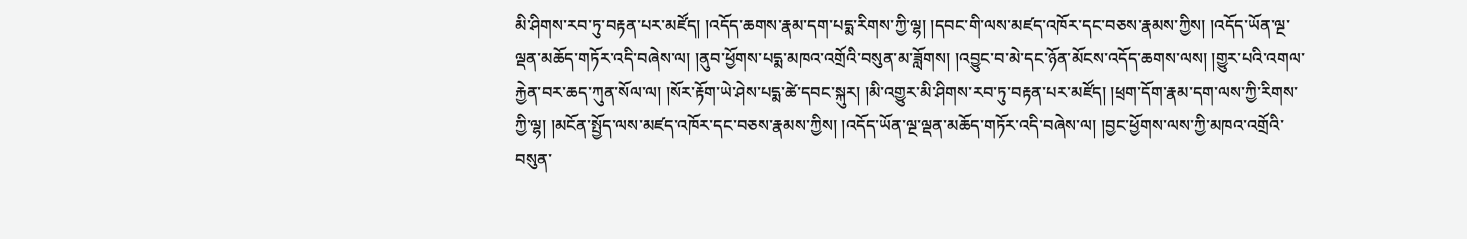མི་ཤིགས་རབ་ཏུ་བརྟན་པར་མཛོད། །འདོད་ཆགས་རྣམ་དག་པདྨ་རིགས་ཀྱི་ལྷ། །དབང་གི་ལས་མཛད་འཁོར་དང་བཅས་རྣམས་ཀྱིས། །འདོད་ཡོན་ལྔ་ལྡན་མཆོད་གཏོར་འདི་བཞེས་ལ། །ནུབ་ཕྱོགས་པདྨ་མཁའ་འགྲོའི་བསུན་མ་ཟློགས། །འབྱུང་བ་མེ་དང་ཉོན་མོངས་འདོད་ཆགས་ལས། །གྱུར་པའི་འགལ་རྐྱེན་བར་ཆད་ཀུན་སོལ་ལ། །སོར་རྟོག་ཡེ་ཤེས་པདྨ་ཚེ་དབང་སྐུར། །མི་འགྱུར་མི་ཤིགས་རབ་ཏུ་བརྟན་པར་མཛོད། །ཕྲག་དོག་རྣམ་དག་ལས་ཀྱི་རིགས་ཀྱི་ལྷ། །མངོན་སྤྱོད་ལས་མཛད་འཁོར་དང་བཅས་རྣམས་ཀྱིས། །འདོད་ཡོན་ལྔ་ལྡན་མཆོད་གཏོར་འདི་བཞེས་ལ། །བྱང་ཕྱོགས་ལས་ཀྱི་མཁའ་འགྲོའི་བསུན་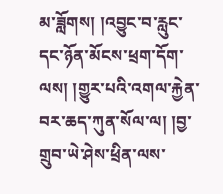མ་ཟློགས། །འབྱུང་བ་རླུང་དང་ཉོན་མོངས་ཕྲག་དོག་ལས། །གྱུར་པའི་འགལ་རྐྱེན་བར་ཆད་ཀུན་སོལ་ལ། །བྱ་གྲུབ་ཡེ་ཤེས་ཕྲིན་ལས་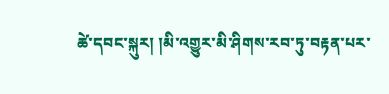ཚེ་དབང་སྐུར། །མི་འགྱུར་མི་ཤིགས་རབ་ཏུ་བརྟན་པར་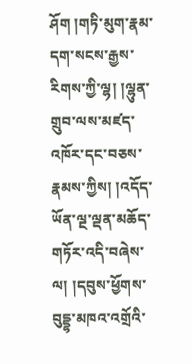ཤོག །གཏི་མུག་རྣམ་དག་སངས་རྒྱས་རིགས་ཀྱི་ལྷ། །ལྷུན་གྲུབ་ལས་མཛད་འཁོར་དང་བཅས་རྣམས་ཀྱིས། །འདོད་ཡོན་ལྔ་ལྡན་མཆོད་གཏོར་འདི་བཞེས་ལ། །དབུས་ཕྱོགས་བུདྡྷ་མཁའ་འགྲོའི་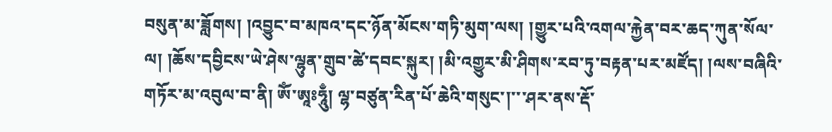བསུན་མ་ཟློགས། །འབྱུང་བ་མཁའ་དང་ཉོན་མོངས་གཏི་མུག་ལས། །གྱུར་པའི་འགལ་རྐྱེན་བར་ཆད་ཀུན་སོལ་ལ། །ཆོས་དབྱིངས་ཡེ་ཤེས་ལྷུན་གྲུབ་ཚེ་དབང་སྐུར། །མི་འགྱུར་མི་ཤིགས་རབ་ཏུ་བརྟན་པར་མཛོད། །ལས་བཞིའི་གཏོར་མ་འབུལ་བ་ནི། ཨོཾ་ཨཱཿཧཱུྃ། ལྷ་བཙུན་རིན་པོ་ཆེའི་གསུང་།་་་ཤར་ནས་རྡོ་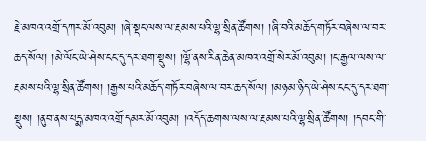རྗེ་མཁའ་འགྲོ་དཀར་མོ་འབུམ། །ཞེ་སྡང་ལས་ལ་རྔམས་པའི་ལྷ་སྲིན་ཚོགས། །ཞི་བའི་མཆོད་གཏོར་བཞེས་ལ་བར་ཆད་སོལ། །མེ་ལོང་ཡེ་ཤེས་ངང་དུ་དར་ཐག་སྡུས། །ལྷོ་ནས་རིན་ཆེན་མཁའ་འགྲོ་སེར་མོ་འབུམ། །ང་རྒྱལ་ལས་ལ་རྔམས་པའི་ལྷ་སྲིན་ཚོགས། །རྒྱས་པའི་མཆོད་གཏོར་བཞེས་ལ་བར་ཆད་སོལ། །མཉམ་ཉིད་ཡེ་ཤེས་ངང་དུ་དར་ཐག་སྡུས། །ནུབ་ནས་པདྨ་མཁའ་འགྲོ་དམར་མོ་འབུམ། །འདོད་ཆགས་ལས་ལ་རྔམས་པའི་ལྷ་སྲིན་ཚོགས། །དབང་གི་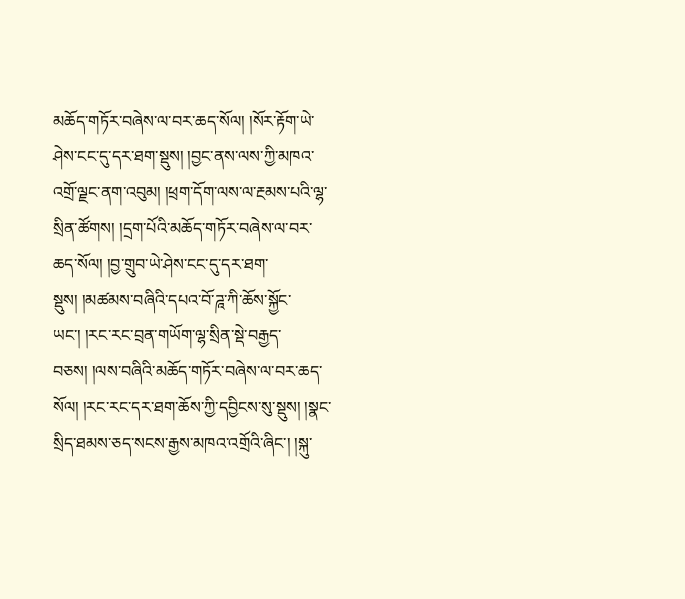མཆོད་གཏོར་བཞེས་ལ་བར་ཆད་སོལ། །སོར་རྟོག་ཡེ་ཤེས་ངང་དུ་དར་ཐག་སྡུས། །བྱང་ནས་ལས་ཀྱི་མཁའ་འགྲོ་ལྗང་ནག་འབུམ། །ཕྲག་དོག་ལས་ལ་རྔམས་པའི་ལྷ་སྲིན་ཚོགས། །དྲག་པོའི་མཆོད་གཏོར་བཞེས་ལ་བར་ཆད་སོལ། །བྱ་གྲུབ་ཡེ་ཤེས་ངང་དུ་དར་ཐག་སྡུས། །མཚམས་བཞིའི་དཔའ་བོ་ཌཱ་ཀི་ཆོས་སྐྱོང་ཡང་། །རང་རང་བྲན་གཡོག་ལྷ་སྲིན་སྡེ་བརྒྱད་བཅས། །ལས་བཞིའི་མཆོད་གཏོར་བཞེས་ལ་བར་ཆད་སོལ། །རང་རང་དར་ཐག་ཆོས་ཀྱི་དབྱིངས་སུ་སྡུས། །སྣང་སྲིད་ཐམས་ཅད་སངས་རྒྱས་མཁའ་འགྲོའི་ཞིང་། །སྐུ་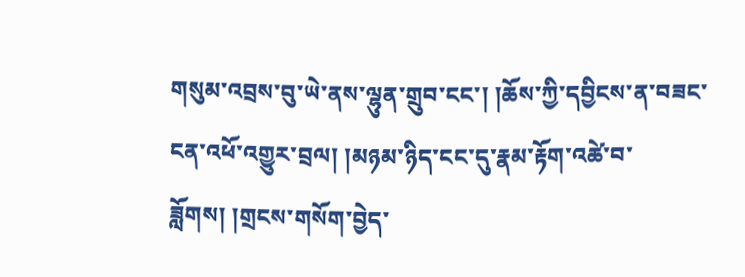གསུམ་འབྲས་བུ་ཡེ་ནས་ལྷུན་གྲུབ་ངང་། །ཆོས་ཀྱི་དབྱིངས་ན་བཟང་ངན་འཕོ་འགྱུར་བྲལ། །མཉམ་ཉིད་ངང་དུ་རྣམ་རྟོག་འཚེ་བ་ཟློགས། །གྲངས་གསོག་བྱེད་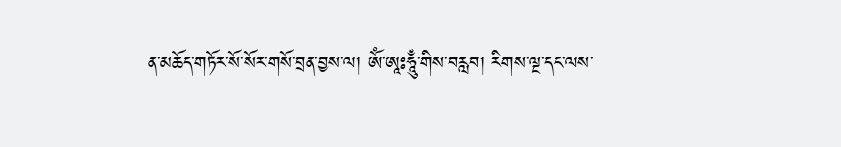ན་མཆོད་གཏོར་སོ་སོར་གསོ་བྲན་བྱས་ལ། ཨོཾ་ཨཱཿཧཱུྃ་གིས་བརླབ། རིགས་ལྔ་དང་ལས་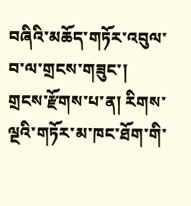བཞིའི་མཆོད་གཏོར་འབུལ་བ་ལ་གྲངས་གཟུང་། གྲངས་རྫོགས་པ་ན། རིགས་ལྔའི་གཏོར་མ་ཁང་ཐོག་གི་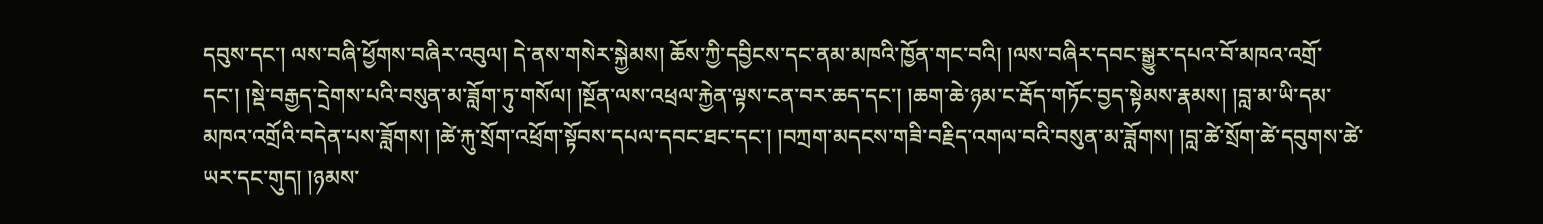དབུས་དང་། ལས་བཞི་ཕྱོགས་བཞིར་འབུལ། དེ་ནས་གསེར་སྐྱེམས། ཆོས་ཀྱི་དབྱིངས་དང་ནམ་མཁའི་ཁྱོན་གང་བའི། །ལས་བཞིར་དབང་སྒྱུར་དཔའ་བོ་མཁའ་འགྲོ་དང་། །སྡེ་བརྒྱད་དྲེགས་པའི་བསུན་མ་ཟློག་ཏུ་གསོལ། །སྔོན་ལས་འཕྲལ་རྐྱེན་ལྟས་ངན་བར་ཆད་དང་། །ཆག་ཆེ་ཉམ་ང་རྦོད་གཏོང་བྱད་སྟེམས་རྣམས། །བླ་མ་ཡི་དམ་མཁའ་འགྲོའི་བདེན་པས་ཟློགས། །ཚེ་རྐུ་སྲོག་འཕྲོག་སྟོབས་དཔལ་དབང་ཐང་དང་། །བཀྲག་མདངས་གཟི་བརྗིད་འགལ་བའི་བསུན་མ་ཟློགས། །བླ་ཚེ་སྲོག་ཚེ་དབུགས་ཚེ་ཡར་དང་གུད། །ཉམས་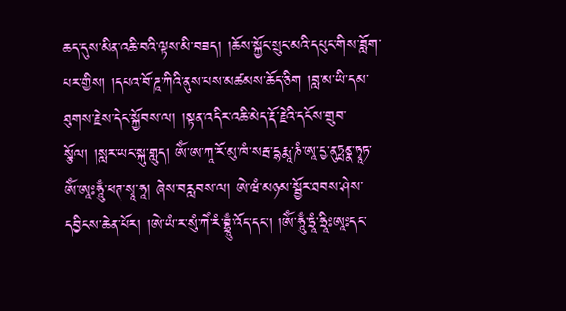ཆད་དུས་མིན་འཆི་བའི་ལྟས་མི་བཟད། །ཆོས་སྐྱོང་སྲུང་མའི་དཔུང་གིས་ཟློག་པར་གྱིས། །དཔའ་བོ་ཌཱ་ཀིའི་ནུས་པས་མཚམས་ཆོད་ཅིག །བླ་མ་ཡི་དམ་ཐུགས་རྗེས་དེང་སྐྱོབས་ལ། །སྟན་འདིར་འཆི་མེད་རྡོ་རྗེའི་དངོས་གྲུབ་སྩོལ། །སླར་ཡང་སྐུ་གླུད། ཨོཾ་ཨ་ཀཱ་རོ་མུ་ཁཾ་སརྦ་དྷརྨཱ་ཎཾ་ཨཱ་དྱ་ནུཏྤནྣ་ཏྭཱཏ་ཨོཾ་ཨཱཿཧཱུྃ་ཕཊ་སྭཱ་ཧཱ། ཞེས་བརླབས་ལ། ཨེ་ཝཾ་མཉམ་སྦྱོར་ཐབས་ཤེས་དབྱིངས་ཆེན་པོར། །ཨེ་ཡཾ་ར་སུཾ་ཀེཾ་རཾ་བྷྲཱུྃ་འོད་དང་། །ཨོཾ་ཧཱུྃ་ཏྲཱཾ་ཧྲཱིཿཨཱཿདང་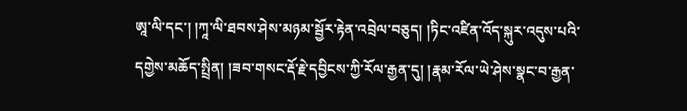ཨཱ་ལི་དང་། །ཀཱ་ལི་ཐབས་ཤེས་མཉམ་སྦྱོར་རྟེན་འབྲེལ་བཅུད། །ཏིང་འཛིན་འོད་སྐུར་འདུས་པའི་དགྱེས་མཆོད་སྤྲིན། །ཟབ་གསང་རྡོ་རྗེ་དབྱིངས་ཀྱི་རོལ་རྒྱན་དུ། །རྣམ་རོལ་ཡེ་ཤེས་སྣང་བ་རྒྱན་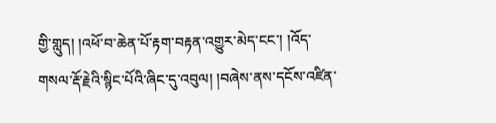གྱི་གླུད། །འཕོ་བ་ཆེན་པོ་རྟག་བརྟན་འགྱུར་མེད་ངང་། །འོད་གསལ་རྡོ་རྗེའི་སྙིང་པོའི་ཞིང་དུ་འབུལ། །བཞེས་ནས་དངོས་འཛིན་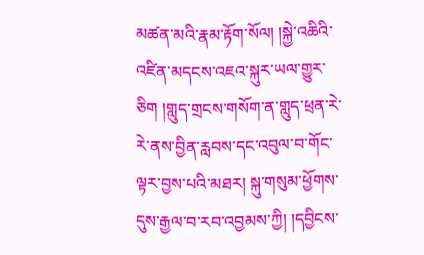མཚན་མའི་རྣམ་རྟོག་སོལ། །སྐྱེ་འཆིའི་འཛིན་མདངས་འཇའ་སྐུར་ཡལ་གྱུར་ཅིག །གླུད་གྲངས་གསོག་ན་གླུད་ཕྲན་རེ་རེ་ནས་བྱིན་རླབས་དང་འབུལ་བ་གོང་ལྟར་བྱས་པའི་མཐར། སྐུ་གསུམ་ཕྱོགས་དུས་རྒྱལ་བ་རབ་འབྱམས་ཀྱི། །དབྱིངས་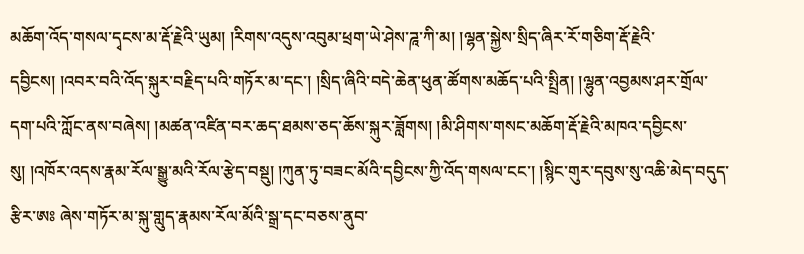མཆོག་འོད་གསལ་དྭངས་མ་རྡོ་རྗེའི་ཡུམ། །རིགས་འདུས་འབུམ་ཕྲག་ཡེ་ཤེས་ཌཱ་ཀི་མ། །ལྷན་སྐྱེས་སྲིད་ཞིར་རོ་གཅིག་རྡོ་རྗེའི་དབྱིངས། །འབར་བའི་འོད་སྐུར་བརྗིད་པའི་གཏོར་མ་དང་། །སྲིད་ཞིའི་བདེ་ཆེན་ཕུན་ཚོགས་མཆོད་པའི་སྤྲིན། །ལྷུན་འབྱམས་ཤར་གྲོལ་དག་པའི་ཀློང་ནས་བཞེས། །མཚན་འཛིན་བར་ཆད་ཐམས་ཅད་ཆོས་སྐུར་ཟློགས། །མི་ཤིགས་གསང་མཆོག་རྡོ་རྗེའི་མཁའ་དབྱིངས་སུ། །འཁོར་འདས་རྣམ་རོལ་སྒྱུ་མའི་རོལ་རྩེད་བསྡུ། །ཀུན་ཏུ་བཟང་མོའི་དབྱིངས་ཀྱི་འོད་གསལ་ངང་། །སྙིང་གུར་དབུས་སུ་འཆི་མེད་བདུད་རྩིར་ཨཿ ཞེས་གཏོར་མ་སྐུ་གླུད་རྣམས་རོལ་མོའི་སྒྲ་དང་བཅས་ནུབ་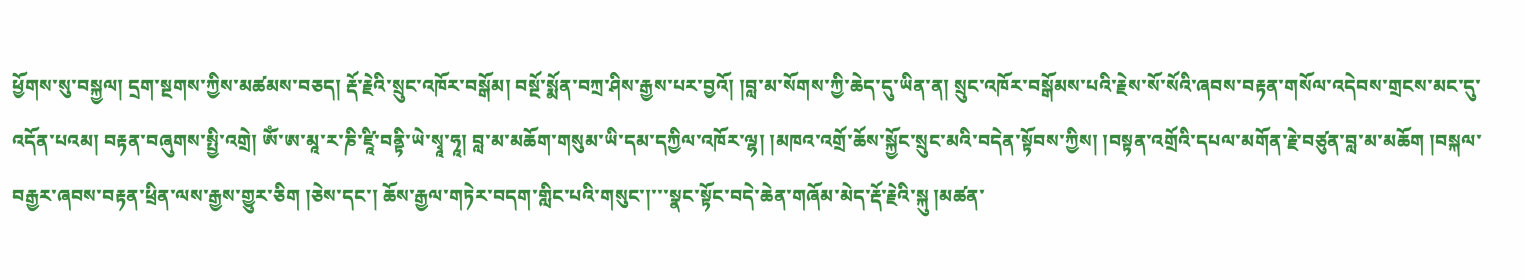ཕྱོགས་སུ་བསྐྱལ། དྲག་སྔགས་ཀྱིས་མཚམས་བཅད། རྡོ་རྗེའི་སྲུང་འཁོར་བསྒོམ། བསྔོ་སྨོན་བཀྲ་ཤིས་རྒྱས་པར་བྱའོ། །བླ་མ་སོགས་ཀྱི་ཆེད་དུ་ཡིན་ན། སྲུང་འཁོར་བསྒོམས་པའི་རྗེས་སོ་སོའི་ཞབས་བརྟན་གསོལ་འདེབས་གྲངས་མང་དུ་འདོན་པའམ། བརྟན་བཞུགས་སྤྱི་འགྲེ། ཨོཾ་ཨ་མཱ་ར་ཎི་ཛཱི་བནྟི་ཡེ་སྭཱ་ཧཱ། བླ་མ་མཆོག་གསུམ་ཡི་དམ་དཀྱིལ་འཁོར་ལྷ། །མཁའ་འགྲོ་ཆོས་སྐྱོང་སྲུང་མའི་བདེན་སྟོབས་ཀྱིས། །བསྟན་འགྲོའི་དཔལ་མགོན་རྗེ་བཙུན་བླ་མ་མཆོག །བསྐལ་བརྒྱར་ཞབས་བརྟན་ཕྲིན་ལས་རྒྱས་གྱུར་ཅིག །ཅེས་དང་། ཆོས་རྒྱལ་གཏེར་བདག་གླིང་པའི་གསུང་།་་་སྣང་སྟོང་བདེ་ཆེན་གཞོམ་མེད་རྡོ་རྗེའི་སྐུ །མཚན་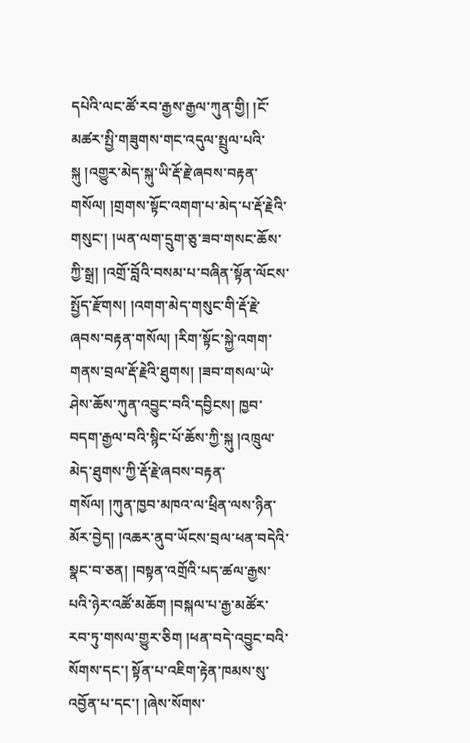དཔེའི་ལང་ཚོ་རབ་རྒྱས་རྒྱལ་ཀུན་གྱི། །ངོ་མཚར་སྤྱི་གཟུགས་གང་འདུལ་སྤྲུལ་པའི་སྐུ །འགྱུར་མེད་སྐུ་ཡི་རྡོ་རྗེ་ཞབས་བརྟན་གསོལ། །གྲགས་སྟོང་འགག་པ་མེད་པ་རྡོ་རྗེའི་གསུང་། །ཡན་ལག་དྲུག་ཅུ་ཟབ་གསང་ཆོས་ཀྱི་སྒྲ། །འགྲོ་བློའི་བསམ་པ་བཞིན་སྟོན་ལོངས་སྤྱོད་རྫོགས། །འགག་མེད་གསུང་གི་རྡོ་རྗེ་ཞབས་བརྟན་གསོལ། །རིག་སྟོང་སྐྱེ་འགག་གནས་བྲལ་རྡོ་རྗེའི་ཐུགས། །ཟབ་གསལ་ཡེ་ཤེས་ཆོས་ཀུན་འབྱུང་བའི་དབྱིངས། ཁྱབ་བདག་རྒྱལ་བའི་སྙིང་པོ་ཆོས་ཀྱི་སྐུ །འཁྲུལ་མེད་ཐུགས་ཀྱི་རྡོ་རྗེ་ཞབས་བརྟན་གསོལ། །ཀུན་ཁྱབ་མཁའ་ལ་ཕྲིན་ལས་ཉིན་མོར་བྱེད། །འཆར་ནུབ་ཡོངས་བྲལ་ཕན་བདེའི་སྣང་བ་ཅན། །བསྟན་འགྲོའི་པད་ཚལ་རྒྱས་པའི་ཉེར་འཚོ་མཆོག །བསྐལ་པ་རྒྱ་མཚོར་རབ་ཏུ་གསལ་གྱུར་ཅིག །ཕན་བདེ་འབྱུང་བའི་སོགས་དང་། སྟོན་པ་འཇིག་རྟེན་ཁམས་སུ་འབྱོན་པ་དང་། །ཞེས་སོགས་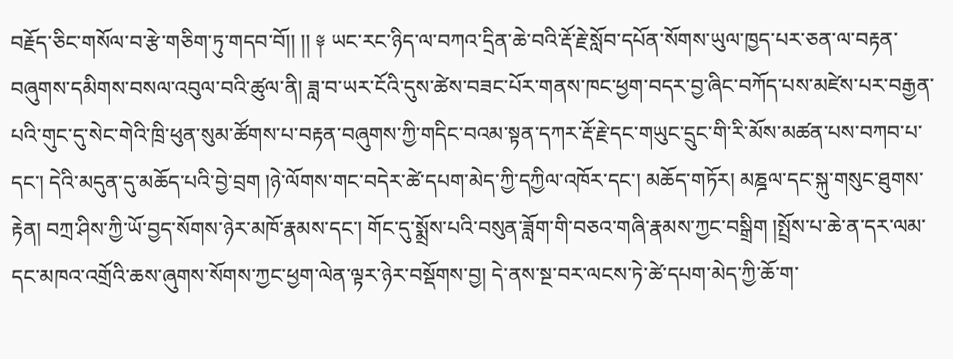བརྗོད་ཅིང་གསོལ་བ་རྩེ་གཅིག་ཏུ་གདབ་བོ།། །། ༈ ཡང་རང་ཉིད་ལ་བཀའ་དྲིན་ཆེ་བའི་རྡོ་རྗེ་སློབ་དཔོན་སོགས་ཡུལ་ཁྱད་པར་ཅན་ལ་བརྟན་བཞུགས་དམིགས་བསལ་འབུལ་བའི་ཚུལ་ནི། ཟླ་བ་ཡར་ངོའི་དུས་ཚེས་བཟང་པོར་གནས་ཁང་ཕྱག་བདར་བྱ་ཞིང་བཀོད་པས་མཛེས་པར་བརྒྱན་པའི་གུང་དུ་སེང་གེའི་ཁྲི་ཕུན་སུམ་ཚོགས་པ་བརྟན་བཞུགས་ཀྱི་གདིང་བའམ་སྟན་དཀར་རྡོ་རྗེ་དང་གཡུང་དྲུང་གི་རི་མོས་མཚན་པས་བཀབ་པ་དང་། དེའི་མདུན་དུ་མཆོད་པའི་བྱེ་བྲག །ཉེ་ལོགས་གང་བདེར་ཚེ་དཔག་མེད་ཀྱི་དཀྱིལ་འཁོར་དང་། མཆོད་གཏོར། མཎྜལ་དང་སྐུ་གསུང་ཐུགས་རྟེན། བཀྲ་ཤིས་ཀྱི་ཡོ་བྱད་སོགས་ཉེར་མཁོ་རྣམས་དང་། གོང་དུ་སྨྲོས་པའི་བསུན་ཟློག་གི་བཅའ་གཞི་རྣམས་ཀྱང་བསྒྲིག །སྤྲོས་པ་ཆེ་ན་དར་ལམ་དང་མཁའ་འགྲོའི་ཆས་ཞུགས་སོགས་ཀྱང་ཕྱག་ལེན་ལྟར་ཉེར་བསྡོགས་བྱ། དེ་ནས་སྔ་བར་ལངས་ཏེ་ཚེ་དཔག་མེད་ཀྱི་ཆོ་ག་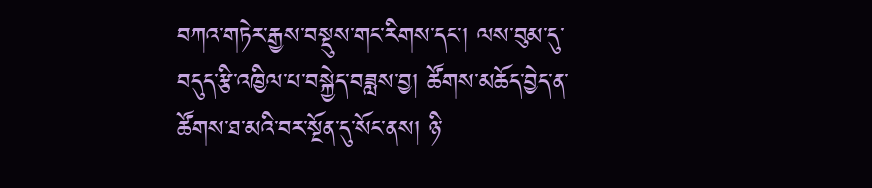བཀའ་གཏེར་རྒྱས་བསྡུས་གང་རིགས་དང་། ལས་བུམ་དུ་བདུད་རྩི་འཁྱིལ་པ་བསྐྱེད་བཟླས་བྱ། ཚོགས་མཆོད་བྱེད་ན་ཚོགས་ཐ་མའི་བར་སྔོན་དུ་སོང་ནས། ཉི་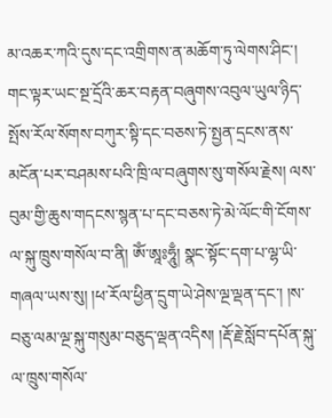མ་འཆར་ཀའི་དུས་དང་འགྲིགས་ན་མཆོག་ཏུ་ལེགས་ཤིང་། གང་ལྟར་ཡང་སྔ་དྲོའི་ཆར་བརྟན་བཞུགས་འབུལ་ཡུལ་ཉིད་སྤོས་རོལ་སོགས་བཀུར་སྟི་དང་བཅས་ཏེ་སྤྱན་དྲངས་ནས་མངོན་པར་བཤམས་པའི་ཁྲི་ལ་བཞུགས་སུ་གསོལ་རྗེས། ལས་བུམ་གྱི་ཆུས་གདངས་སྙན་པ་དང་བཅས་ཏེ་མེ་ལོང་གི་ངོགས་ལ་སྐུ་ཁྲུས་གསོལ་བ་ནི། ཨོཾ་ཨཱཿཧཱུྃ། སྣང་སྟོང་དག་པ་ལྷ་ཡི་གཞལ་ཡས་སུ། །ཕ་རོལ་ཕྱིན་དྲུག་ཡེ་ཤེས་ལྔ་ལྡན་དང་། །ས་བཅུ་ལམ་ལྔ་སྐུ་གསུམ་བཅུད་ལྡན་འདིས། །རྡོ་རྗེ་སློབ་དཔོན་སྐུ་ལ་ཁྲུས་གསོལ་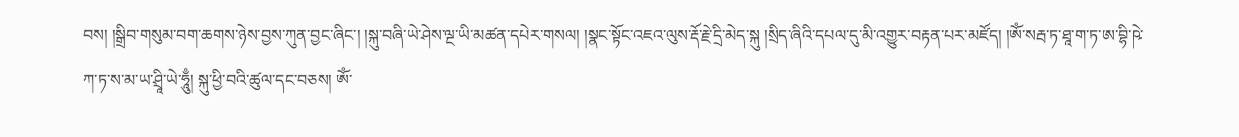བས། །སྒྲིབ་གསུམ་བག་ཆགས་ཉེས་བྱས་ཀུན་བྱང་ཞིང་། །སྐུ་བཞི་ཡེ་ཤེས་ལྔ་ཡི་མཚན་དཔེར་གསལ། །སྣང་སྟོང་འཇའ་ལུས་རྡོ་རྗེ་དྲི་མེད་སྐུ །སྲིད་ཞིའི་དཔལ་དུ་མི་འགྱུར་བརྟན་པར་མཛོད། །ཨོཾ་སརྦ་ཏ་ཐཱ་ག་ཏ་ཨ་བྷི་ཥེ་ཀ་ཏ་ས་མ་ཡ་ཤྲཱི་ཡེ་ཧཱུྃ། སྐུ་ཕྱི་བའི་ཚུལ་དང་བཅས། ཨོཾ་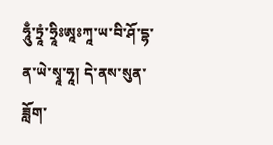ཧཱུྃ་ཏྲཱཾ་ཧྲཱིཿཨཱཿཀཱ་ཡ་བི་ཤོ་དྷ་ན་ཡེ་སྭཱ་ཧཱ། དེ་ནས་སུན་ཟློག་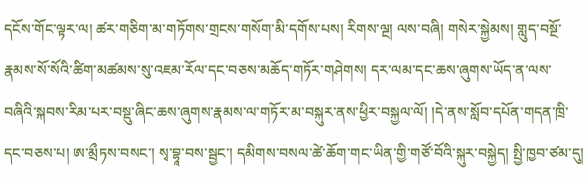དངོས་གོང་ལྟར་ལ། ཚར་གཅིག་མ་གཏོགས་གྲངས་གསོག་མི་དགོས་པས། རིགས་ལྔ། ལས་བཞི། གསེར་སྐྱེམས། གླུད་བསྔོ་རྣམས་སོ་སོའི་ཚིག་མཚམས་སུ་འཇམ་རོལ་དང་བཅས་མཆོད་གཏོར་གཤེགས། དར་ལམ་དང་ཆས་ཞུགས་ཡོད་ན་ལས་བཞིའི་སྐབས་རིམ་པར་བསྡུ་ཞིང་ཆས་ཞུགས་རྣམས་ལ་གཏོར་མ་བསྐུར་ནས་ཕྱིར་བསྐྱལ་ལོ། །དེ་ནས་སློབ་དཔོན་གདན་ཁྲི་དང་བཅས་པ། ཨ་མྲྀཏས་བསང་། སྭ་བྷཱ་བས་སྦྱང་། དམིགས་བསལ་ཚེ་ཆོག་གང་ཡིན་གྱི་གཙོ་བོའི་སྐུར་བསྐྱེད། སྤྱི་ཁྱབ་ཙམ་དུ།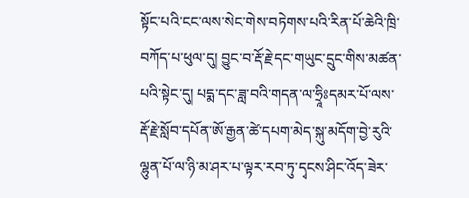སྟོང་པའི་ངང་ལས་སེང་གེས་བཏེགས་པའི་རིན་པོ་ཆེའི་ཁྲི་བཀོད་པ་ཕུལ་དུ། བྱུང་བ་རྡོ་རྗེ་དང་གཡུང་དྲུང་གིས་མཚན་པའི་སྟེང་དུ། པདྨ་དང་ཟླ་བའི་གདན་ལ་ཧྲཱིཿདམར་པོ་ལས་རྡོ་རྗེ་སློབ་དཔོན་ཨོ་རྒྱན་ཚེ་དཔག་མེད་སྐུ་མདོག་བྱེ་རུའི་ལྷུན་པོ་ལ་ཉི་མ་ཤར་པ་ལྟར་རབ་ཏུ་དྭངས་ཤིང་འོད་ཟེར་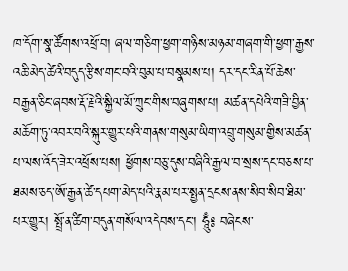ཁ་དོག་སྣ་ཚོགས་འཕྲོ་བ། ཞལ་གཅིག་ཕྱག་གཉིས་མཉམ་གཞག་གི་ཕྱག་རྒྱས་འཆི་མེད་ཚེའི་བདུད་རྩིས་གང་བའི་བུམ་པ་བསྣམས་པ། དར་དང་རིན་པོ་ཆེས་བརྒྱན་ཅིང་ཞབས་རྡོ་རྗེའི་སྐྱིལ་མོ་ཀྲུང་གིས་བཞུགས་པ། མཚན་དཔེའི་གཟི་བྱིན་མཆོག་ཏུ་འབར་བའི་སྐུར་གྱུར་པའི་གནས་གསུམ་ཡིག་འབྲུ་གསུམ་གྱིས་མཚན་པ་ལས་འོད་ཟེར་འཕྲོས་པས། ཕྱོགས་བཅུ་དུས་བཞིའི་རྒྱལ་བ་སྲས་དང་བཅས་པ་ཐམས་ཅད་ཨོ་རྒྱན་ཚེ་དཔག་མེད་པའི་རྣམ་པར་སྤྱན་དྲངས་ནས་སིབ་སིབ་ཐིམ་པར་གྱུར། སྤྲོ་ན་ཚིག་བདུན་གསོལ་འདེབས་དང་། ཧཱུྃ༔ བཞེངས་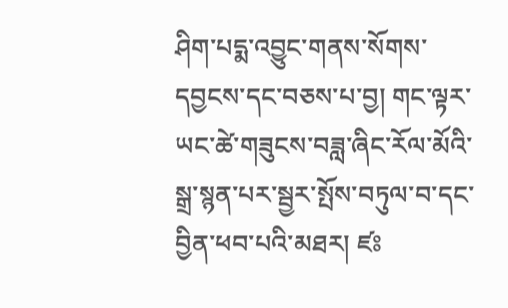ཤིག་པདྨ་འབྱུང་གནས་སོགས་དབྱངས་དང་བཅས་པ་བྱ། གང་ལྟར་ཡང་ཚེ་གཟུངས་བཟླ་ཞིང་རོལ་མོའི་སྒྲ་སྙན་པར་སྦྱར་སྤོས་བཏུལ་བ་དང་བྱིན་ཕབ་པའི་མཐར། ཛཿ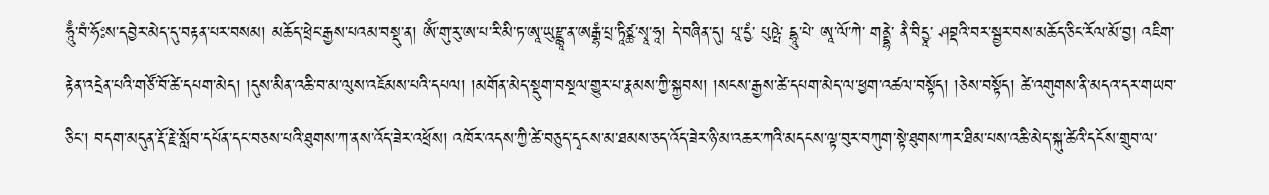ཧཱུྃ་བཾ་ཧོཿས་དབྱེར་མེད་དུ་བརྟན་པར་བསམ། མཆོད་ཕྲེང་རྒྱས་པའམ་བསྡུ་ན། ཨོཾ་གུ་རུ་ཨ་པ་རི་མི་ཏ་ཨཱ་ཡུརྫྙཱ་ན་ཨརྒྷཾ་པྲ་ཏཱིཙྪ་སྭཱ་ཧཱ། དེ་བཞིན་དུ། པཱ་དྱཾ་ པུཥྤེ་ དྷཱུ་པེ་ ཨཱ་ལོ་ཀེ་ གནྡྷེ་ ནཻ་བིདྱཱ་ ཤབྡའི་བར་སྦྱར་བས་མཆོད་ཅིང་རོལ་མོ་བྱ། འཇིག་རྟེན་འདྲེན་པའི་གཙོ་བོ་ཚེ་དཔག་མེད། །དུས་མིན་འཆི་བ་མ་ལུས་འཇོམས་པའི་དཔལ། །མགོན་མེད་སྡུག་བསྔལ་གྱུར་པ་རྣམས་ཀྱི་སྐྱབས། །སངས་རྒྱས་ཚེ་དཔག་མེད་ལ་ཕྱག་འཚལ་བསྟོད། །ཅེས་བསྟོད། ཚེ་འགུགས་ནི་མདའ་དར་གཡབ་ཅིང་། བདག་མདུན་རྡོ་རྗེ་སློབ་དཔོན་དང་བཅས་པའི་ཐུགས་ཀ་ནས་འོད་ཟེར་འཕྲོས། འཁོར་འདས་ཀྱི་ཚེ་བཅུད་དྭངས་མ་ཐམས་ཅད་འོད་ཟེར་ཉི་མ་འཆར་ཀའི་མདངས་ལྟ་བུར་བཀུག་སྟེ་ཐུགས་ཀར་ཐིམ་པས་འཆི་མེད་སྐུ་ཚེའི་དངོས་གྲུབ་ལ་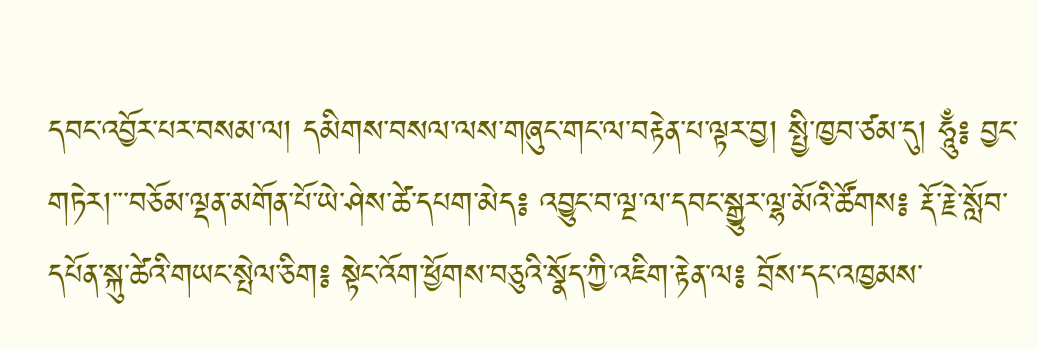དབང་འབྱོར་པར་བསམ་ལ། དམིགས་བསལ་ལས་གཞུང་གང་ལ་བརྟེན་པ་ལྟར་བྱ། སྤྱི་ཁྱབ་ཙམ་དུ། ཧཱུྃ༔ བྱང་གཏེར།་་་བཅོམ་ལྡན་མགོན་པོ་ཡེ་ཤེས་ཚེ་དཔག་མེད༔ འབྱུང་བ་ལྔ་ལ་དབང་སྒྱུར་ལྷ་མོའི་ཚོགས༔ རྡོ་རྗེ་སློབ་དཔོན་སྐུ་ཚེའི་གཡང་སྤེལ་ཅིག༔ སྟེང་འོག་ཕྱོགས་བཅུའི་སྣོད་ཀྱི་འཇིག་རྟེན་ལ༔ བྲོས་དང་འཁྱམས་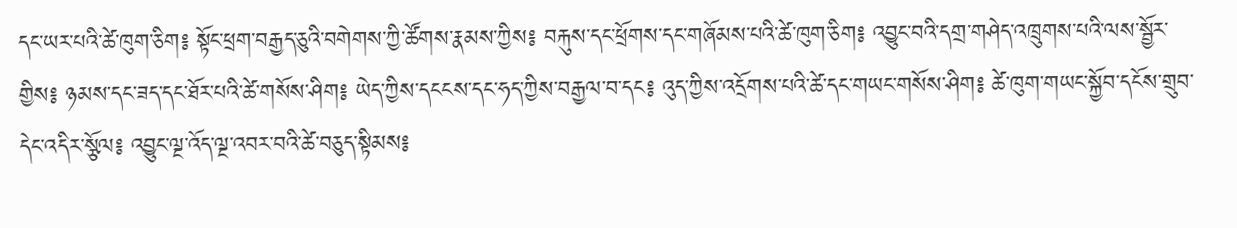དང་ཡར་པའི་ཚེ་ཁུག་ཅིག༔ སྟོང་ཕྲག་བརྒྱད་ཅུའི་བགེགས་ཀྱི་ཚོགས་རྣམས་ཀྱིས༔ བརྐུས་དང་ཕྲོགས་དང་གཞོམས་པའི་ཚེ་ཁུག་ཅིག༔ འབྱུང་བའི་དགྲ་གཤེད་འཁྲུགས་པའི་ལས་སྦྱོར་གྱིས༔ ཉམས་དང་ཟད་དང་ཐོར་པའི་ཚེ་གསོས་ཤིག༔ ཡེད་ཀྱིས་དངངས་དང་ཧད་ཀྱིས་བརྒྱལ་བ་དང༔ འུད་ཀྱིས་འདྲོགས་པའི་ཚེ་དང་གཡང་གསོས་ཤིག༔ ཚེ་ཁུག་གཡང་སྐྱོབ་དངོས་གྲུབ་དེང་འདིར་སྩོལ༔ འབྱུང་ལྔ་འོད་ལྔ་འབར་བའི་ཚེ་བཅུད་སྟིམས༔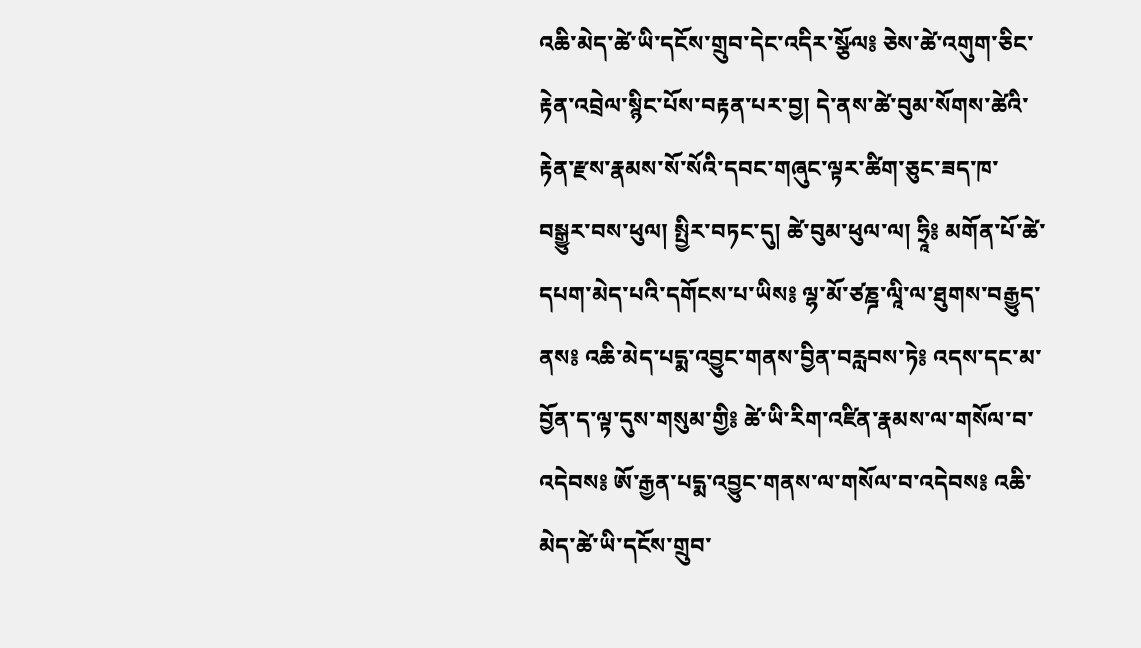འཆི་མེད་ཚེ་ཡི་དངོས་གྲུབ་དེང་འདིར་སྩོལ༔ ཅེས་ཚེ་འགུག་ཅིང་རྟེན་འབྲེལ་སྙིང་པོས་བརྟན་པར་བྱ། དེ་ནས་ཚེ་བུམ་སོགས་ཚེའི་རྟེན་རྫས་རྣམས་སོ་སོའི་དབང་གཞུང་ལྟར་ཚིག་ཅུང་ཟད་ཁ་བསྒྱུར་བས་ཕུལ། སྤྱིར་བཏང་དུ། ཚེ་བུམ་ཕུལ་ལ། ཧྲཱི༔ མགོན་པོ་ཚེ་དཔག་མེད་པའི་དགོངས་པ་ཡིས༔ ལྷ་མོ་ཙཎྜ་ལཱི་ལ་ཐུགས་བརྒྱུད་ནས༔ འཆི་མེད་པདྨ་འབྱུང་གནས་བྱིན་བརླབས་ཏེ༔ འདས་དང་མ་བྱོན་ད་ལྟ་དུས་གསུམ་གྱི༔ ཚེ་ཡི་རིག་འཛིན་རྣམས་ལ་གསོལ་བ་འདེབས༔ ཨོ་རྒྱན་པདྨ་འབྱུང་གནས་ལ་གསོལ་བ་འདེབས༔ འཆི་མེད་ཚེ་ཡི་དངོས་གྲུབ་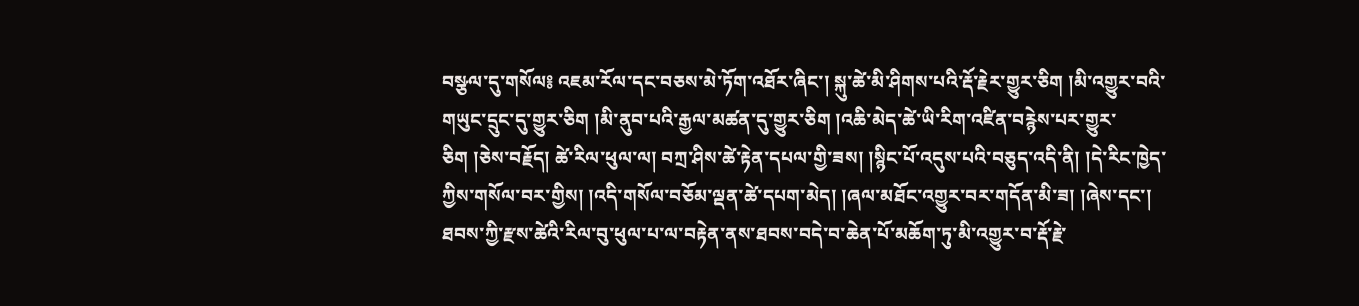བསྩལ་དུ་གསོལ༔ འཇམ་རོལ་དང་བཅས་མེ་ཏོག་འཐོར་ཞིང་། སྐུ་ཚེ་མི་ཤིགས་པའི་རྡོ་རྗེར་གྱུར་ཅིག །མི་འགྱུར་བའི་གཡུང་དྲུང་དུ་གྱུར་ཅིག །མི་ནུབ་པའི་རྒྱལ་མཚན་དུ་གྱུར་ཅིག །འཆི་མེད་ཚེ་ཡི་རིག་འཛིན་བརྙེས་པར་གྱུར་ཅིག །ཅེས་བརྗོད། ཚེ་རིལ་ཕུལ་ལ། བཀྲ་ཤིས་ཚེ་རྟེན་དཔལ་གྱི་ཟས། །སྙིང་པོ་འདུས་པའི་བཅུད་འདི་ནི། །དེ་རིང་ཁྱེད་ཀྱིས་གསོལ་བར་གྱིས། །འདི་གསོལ་བཅོམ་ལྡན་ཚེ་དཔག་མེད། །ཞལ་མཐོང་འགྱུར་བར་གདོན་མི་ཟ། །ཞེས་དང་། ཐབས་ཀྱི་རྫས་ཚེའི་རིལ་བུ་ཕུལ་པ་ལ་བརྟེན་ནས་ཐབས་བདེ་བ་ཆེན་པོ་མཆོག་ཏུ་མི་འགྱུར་བ་རྡོ་རྗེ་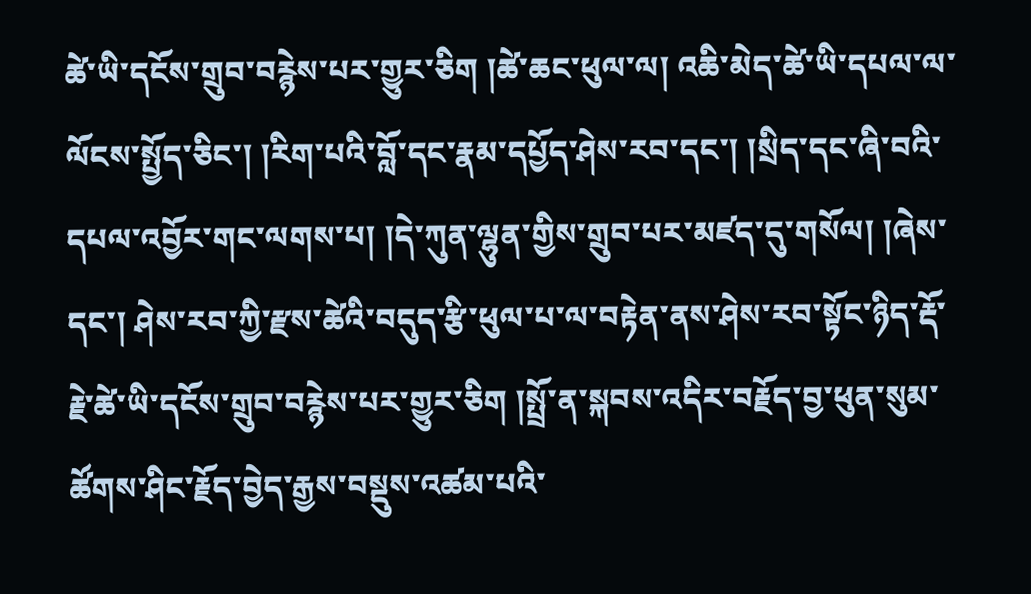ཚེ་ཡི་དངོས་གྲུབ་བརྙེས་པར་གྱུར་ཅིག །ཚེ་ཆང་ཕུལ་ལ། འཆི་མེད་ཚེ་ཡི་དཔལ་ལ་ལོངས་སྤྱོད་ཅིང་། །རིག་པའི་བློ་དང་རྣམ་དཔྱོད་ཤེས་རབ་དང་། །སྲིད་དང་ཞི་བའི་དཔལ་འབྱོར་གང་ལགས་པ། །དེ་ཀུན་ལྷུན་གྱིས་གྲུབ་པར་མཛད་དུ་གསོལ། །ཞེས་དང་། ཤེས་རབ་ཀྱི་རྫས་ཚེའི་བདུད་རྩི་ཕུལ་པ་ལ་བརྟེན་ནས་ཤེས་རབ་སྟོང་ཉིད་རྡོ་རྗེ་ཚེ་ཡི་དངོས་གྲུབ་བརྙེས་པར་གྱུར་ཅིག །སྤྲོ་ན་སྐབས་འདིར་བརྗོད་བྱ་ཕུན་སུམ་ཚོགས་ཤིང་རྗོད་བྱེད་རྒྱས་བསྡུས་འཚམ་པའི་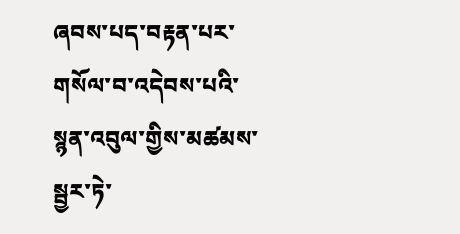ཞབས་པད་བརྟན་པར་གསོལ་བ་འདེབས་པའི་སྙན་འབུལ་གྱིས་མཚམས་སྦྱར་ཏེ་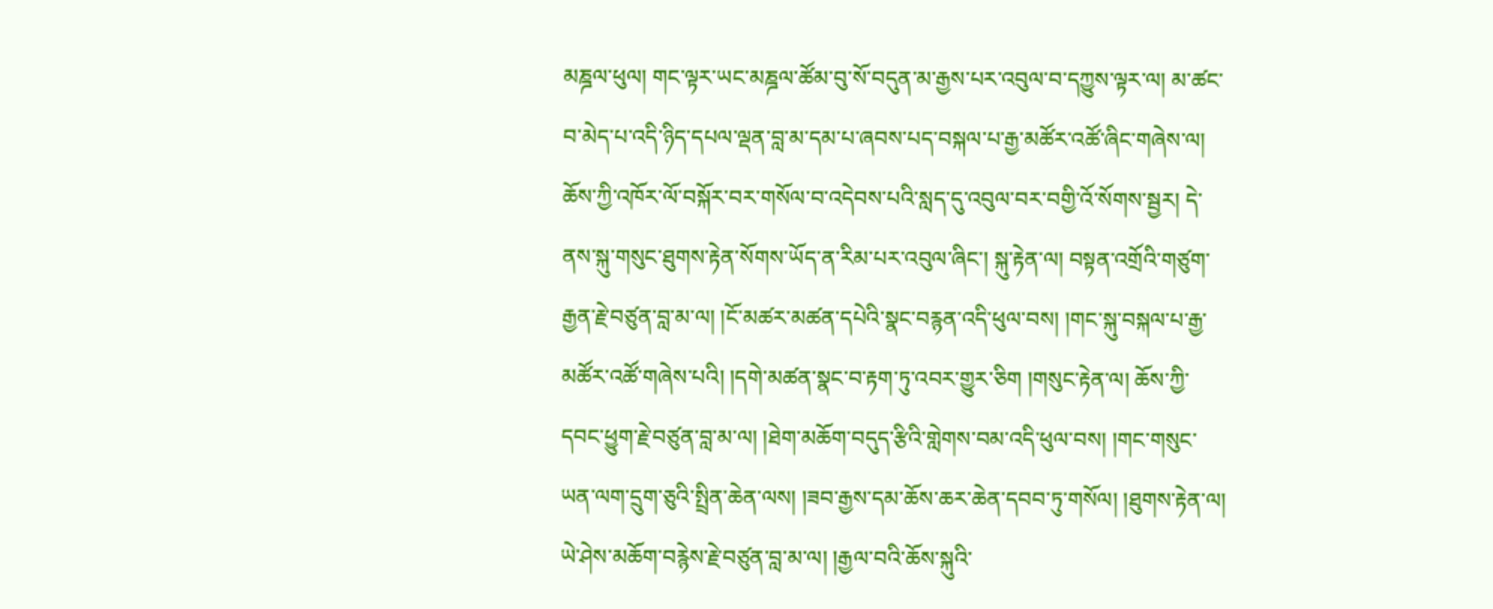མཎྜལ་ཕུལ། གང་ལྟར་ཡང་མཎྜལ་ཚོམ་བུ་སོ་བདུན་མ་རྒྱས་པར་འབུལ་བ་དཀྱུས་ལྟར་ལ། མ་ཚང་བ་མེད་པ་འདི་ཉིད་དཔལ་ལྡན་བླ་མ་དམ་པ་ཞབས་པད་བསྐལ་པ་རྒྱ་མཚོར་འཚོ་ཞིང་གཞེས་ལ། ཆོས་ཀྱི་འཁོར་ལོ་བསྐོར་བར་གསོལ་བ་འདེབས་པའི་སླད་དུ་འབུལ་བར་བགྱི་འོ་སོགས་སྦྱར། དེ་ནས་སྐུ་གསུང་ཐུགས་རྟེན་སོགས་ཡོད་ན་རིམ་པར་འབུལ་ཞིང་། སྐུ་རྟེན་ལ། བསྟན་འགྲོའི་གཙུག་རྒྱན་རྗེ་བཙུན་བླ་མ་ལ། །ངོ་མཚར་མཚན་དཔེའི་སྣང་བརྙན་འདི་ཕུལ་བས། །གང་སྐུ་བསྐལ་པ་རྒྱ་མཚོར་འཚོ་གཞེས་པའི། །དགེ་མཚན་སྣང་བ་རྟག་ཏུ་འབར་གྱུར་ཅིག །གསུང་རྟེན་ལ། ཆོས་ཀྱི་དབང་ཕྱུག་རྗེ་བཙུན་བླ་མ་ལ། །ཐེག་མཆོག་བདུད་རྩིའི་གླེགས་བམ་འདི་ཕུལ་བས། །གང་གསུང་ཡན་ལག་དྲུག་ཅུའི་སྤྲིན་ཆེན་ལས། །ཟབ་རྒྱས་དམ་ཆོས་ཆར་ཆེན་དབབ་ཏུ་གསོལ། །ཐུགས་རྟེན་ལ། ཡེ་ཤེས་མཆོག་བརྙེས་རྗེ་བཙུན་བླ་མ་ལ། །རྒྱལ་བའི་ཆོས་སྐུའི་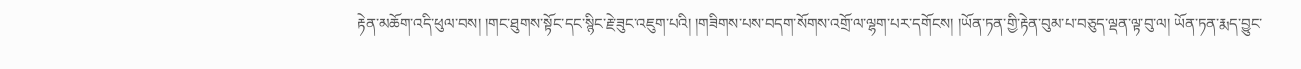རྟེན་མཆོག་འདི་ཕུལ་བས། །གང་ཐུགས་སྟོང་དང་སྙིང་རྗེ་ཟུང་འཇུག་པའི། །གཟིགས་པས་བདག་སོགས་འགྲོ་ལ་ལྷག་པར་དགོངས། །ཡོན་ཏན་གྱི་རྟེན་བུམ་པ་བཅུད་ལྡན་ལྟ་བུ་ལ། ཡོན་ཏན་རྨད་བྱུང་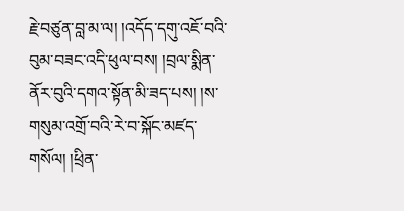རྗེ་བཙུན་བླ་མ་ལ། །འདོད་དགུ་འཇོ་བའི་བུམ་བཟང་འདི་ཕུལ་བས། །བྲལ་སྨིན་ནོར་བུའི་དགའ་སྟོན་མི་ཟད་པས། །ས་གསུམ་འགྲོ་བའི་རེ་བ་སྐོང་མཛད་གསོལ། །ཕྲིན་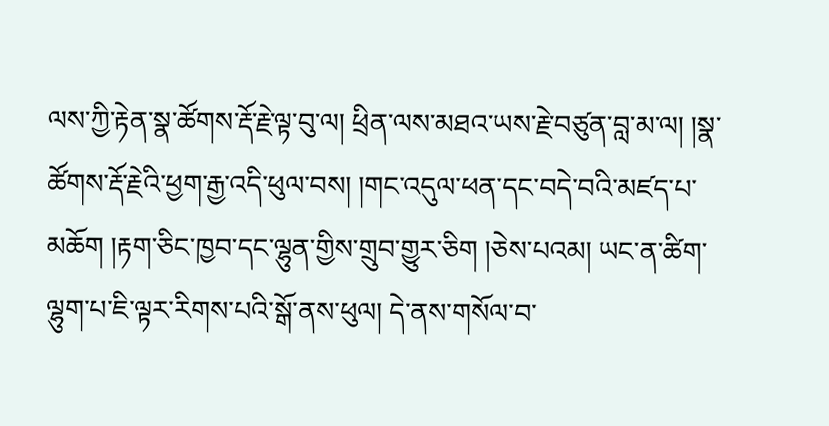ལས་ཀྱི་རྟེན་སྣ་ཚོགས་རྡོ་རྗེ་ལྟ་བུ་ལ། ཕྲིན་ལས་མཐའ་ཡས་རྗེ་བཙུན་བླ་མ་ལ། །སྣ་ཚོགས་རྡོ་རྗེའི་ཕྱག་རྒྱ་འདི་ཕུལ་བས། །གང་འདུལ་ཕན་དང་བདེ་བའི་མཛད་པ་མཆོག །རྟག་ཅིང་ཁྱབ་དང་ལྷུན་གྱིས་གྲུབ་གྱུར་ཅིག །ཅེས་པའམ། ཡང་ན་ཚིག་ལྷུག་པ་ཇི་ལྟར་རིགས་པའི་སྒོ་ནས་ཕུལ། དེ་ནས་གསོལ་བ་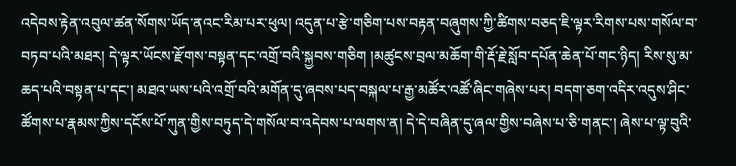འདེབས་རྟེན་འབུལ་ཚན་སོགས་ཡོད་ནའང་རིམ་པར་ཕུལ། འདུན་པ་རྩེ་གཅིག་པས་བརྟན་བཞུགས་ཀྱི་ཚིགས་བཅད་ཇི་ལྟར་རིགས་པས་གསོལ་བ་བཏབ་པའི་མཐར། དེ་ལྟར་ཡོངས་རྫོགས་བསྟན་དང་འགྲོ་བའི་སྐྱབས་གཅིག །མཚུངས་བྲལ་མཆོག་གི་རྡོ་རྗེ་སློབ་དཔོན་ཆེན་པོ་གང་ཉིད། རིས་སུ་མ་ཆད་པའི་བསྟན་པ་དང་། མཐའ་ཡས་པའི་འགྲོ་བའི་མགོན་དུ་ཞབས་པད་བསྐལ་པ་རྒྱ་མཚོར་འཚོ་ཞིང་གཞེས་པར། བདག་ཅག་འདིར་འདུས་ཤིང་ཚོགས་པ་རྣམས་ཀྱིས་དངོས་པོ་ཀུན་གྱིས་བཏུད་དེ་གསོལ་བ་འདེབས་པ་ལགས་ན། དེ་དེ་བཞིན་དུ་ཞལ་གྱིས་བཞེས་པ་ཅི་གནང་། ཞེས་པ་ལྟ་བུའི་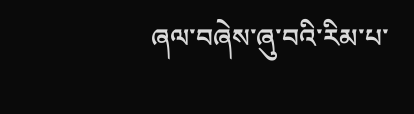ཞལ་བཞེས་ཞུ་བའི་རིམ་པ་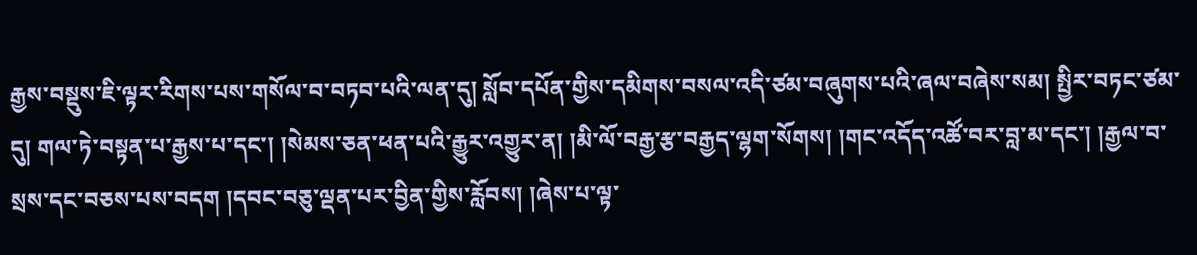རྒྱས་བསྡུས་ཇི་ལྟར་རིགས་པས་གསོལ་བ་བཏབ་པའི་ལན་དུ། སློབ་དཔོན་གྱིས་དམིགས་བསལ་འདི་ཙམ་བཞུགས་པའི་ཞལ་བཞེས་སམ། སྤྱིར་བཏང་ཙམ་དུ། གལ་ཏེ་བསྟན་པ་རྒྱས་པ་དང་། །སེམས་ཅན་ཕན་པའི་རྒྱུར་འགྱུར་ན། །མི་ལོ་བརྒྱ་རྩ་བརྒྱད་ལྷག་སོགས། །གང་འདོད་འཚོ་བར་བླ་མ་དང་། །རྒྱལ་བ་སྲས་དང་བཅས་པས་བདག །དབང་བཅུ་ལྡན་པར་བྱིན་གྱིས་རློབས། །ཞེས་པ་ལྟ་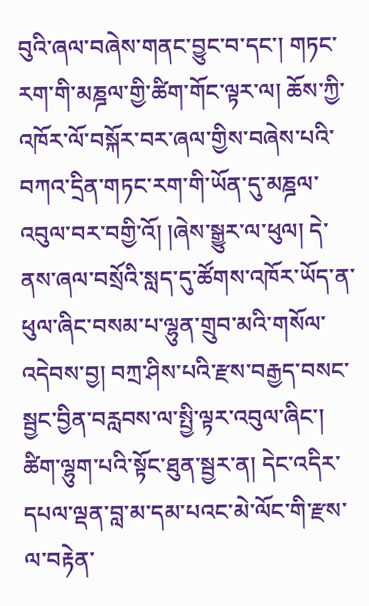བུའི་ཞལ་བཞེས་གནང་བྱུང་བ་དང་། གཏང་རག་གི་མཎྜལ་གྱི་ཚིག་གོང་ལྟར་ལ། ཆོས་ཀྱི་འཁོར་ལོ་བསྐོར་བར་ཞལ་གྱིས་བཞེས་པའི་བཀའ་དྲིན་གཏང་རག་གི་ཡོན་དུ་མཎྜལ་འབུལ་བར་བགྱི་འོ། །ཞེས་སྒྱུར་ལ་ཕུལ། དེ་ནས་ཞལ་བསྲོའི་སླད་དུ་ཚོགས་འཁོར་ཡོད་ན་ཕུལ་ཞིང་བསམ་པ་ལྷུན་གྲུབ་མའི་གསོལ་འདེབས་བྱ། བཀྲ་ཤིས་པའི་རྫས་བརྒྱད་བསང་སྦྱང་བྱིན་བརླབས་ལ་སྤྱི་ལྟར་འབུལ་ཞིང་། ཚིག་ལྷུག་པའི་སྟོང་ཐུན་སྦྱར་ན། དེང་འདིར་དཔལ་ལྡན་བླ་མ་དམ་པའང་མེ་ལོང་གི་རྫས་ལ་བརྟེན་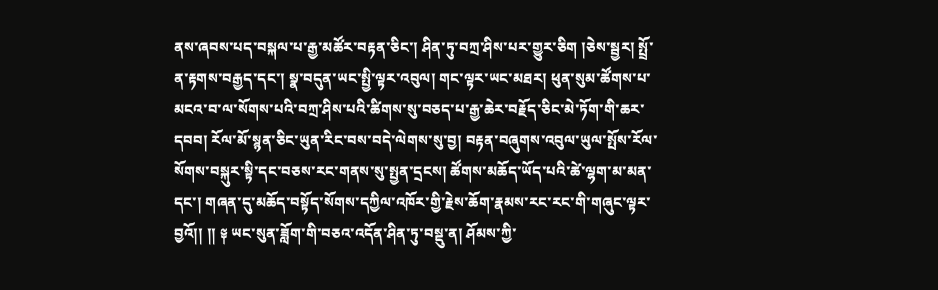ནས་ཞབས་པད་བསྐལ་པ་རྒྱ་མཚོར་བརྟན་ཅིང་། ཤིན་ཏུ་བཀྲ་ཤིས་པར་གྱུར་ཅིག །ཅེས་སྦྱར། སྤྲོ་ན་རྟགས་བརྒྱད་དང་། སྣ་བདུན་ཡང་སྤྱི་ལྟར་འབུལ། གང་ལྟར་ཡང་མཐར། ཕུན་སུམ་ཚོགས་པ་མངའ་བ་ལ་སོགས་པའི་བཀྲ་ཤིས་པའི་ཚིགས་སུ་བཅད་པ་རྒྱ་ཆེར་བརྗོད་ཅིང་མེ་ཏོག་གི་ཆར་དབབ། རོལ་མོ་སྙན་ཅིང་ཡུན་རིང་བས་བདེ་ལེགས་སུ་བྱ། བརྟན་བཞུགས་འབུལ་ཡུལ་སྤོས་རོལ་སོགས་བསྐུར་སྟི་དང་བཅས་རང་གནས་སུ་སྤྱན་དྲངས། ཚོགས་མཆོད་ཡོད་པའི་ཚེ་ལྷག་མ་མན་དང་། གཞན་དུ་མཆོད་བསྟོད་སོགས་དཀྱིལ་འཁོར་གྱི་རྗེས་ཆོག་རྣམས་རང་རང་གི་གཞུང་ལྟར་བྱའོ།། །། ༈ ཡང་སུན་ཟློག་གི་བཅའ་འདོན་ཤིན་ཏུ་བསྡུ་ན། ཤོམས་ཀྱི་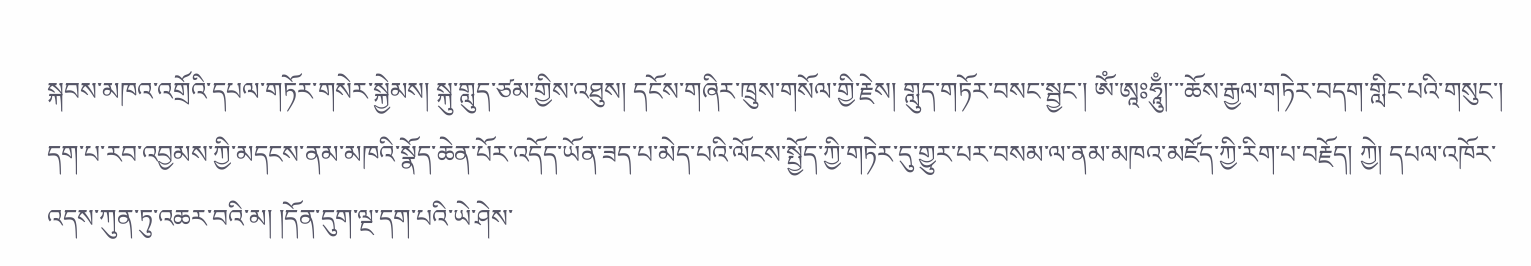སྐབས་མཁའ་འགྲོའི་དཔལ་གཏོར་གསེར་སྐྱེམས། སྐུ་གླུད་ཙམ་གྱིས་འཐུས། དངོས་གཞིར་ཁྲུས་གསོལ་གྱི་རྗེས། གླུད་གཏོར་བསང་སྦྱང་། ཨོཾ་ཨཱཿཧཱུྃ།་་་ཆོས་རྒྱལ་གཏེར་བདག་གླིང་པའི་གསུང་། དག་པ་རབ་འབྱམས་ཀྱི་མདངས་ནམ་མཁའི་སྣོད་ཆེན་པོར་འདོད་ཡོན་ཟད་པ་མེད་པའི་ལོངས་སྤྱོད་ཀྱི་གཏེར་དུ་གྱུར་པར་བསམ་ལ་ནམ་མཁའ་མཛོད་ཀྱི་རིག་པ་བརྗོད། ཀྱེ། དཔལ་འཁོར་འདས་ཀུན་ཏུ་འཆར་བའི་མ། །དོན་དུག་ལྔ་དག་པའི་ཡེ་ཤེས་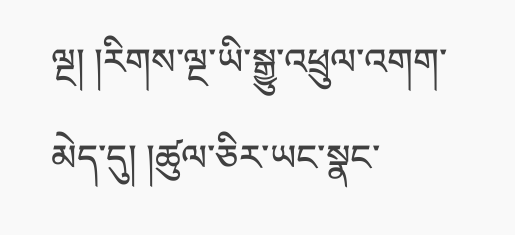ལྔ། །རིགས་ལྔ་ཡི་སྒྱུ་འཕྲུལ་འགག་མེད་དུ། །ཚུལ་ཅིར་ཡང་སྣང་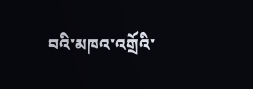བའི་མཁའ་འགྲོའི་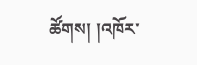ཚོགས། །འཁོར་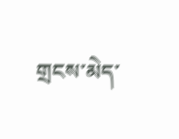གྲངས་མེད་